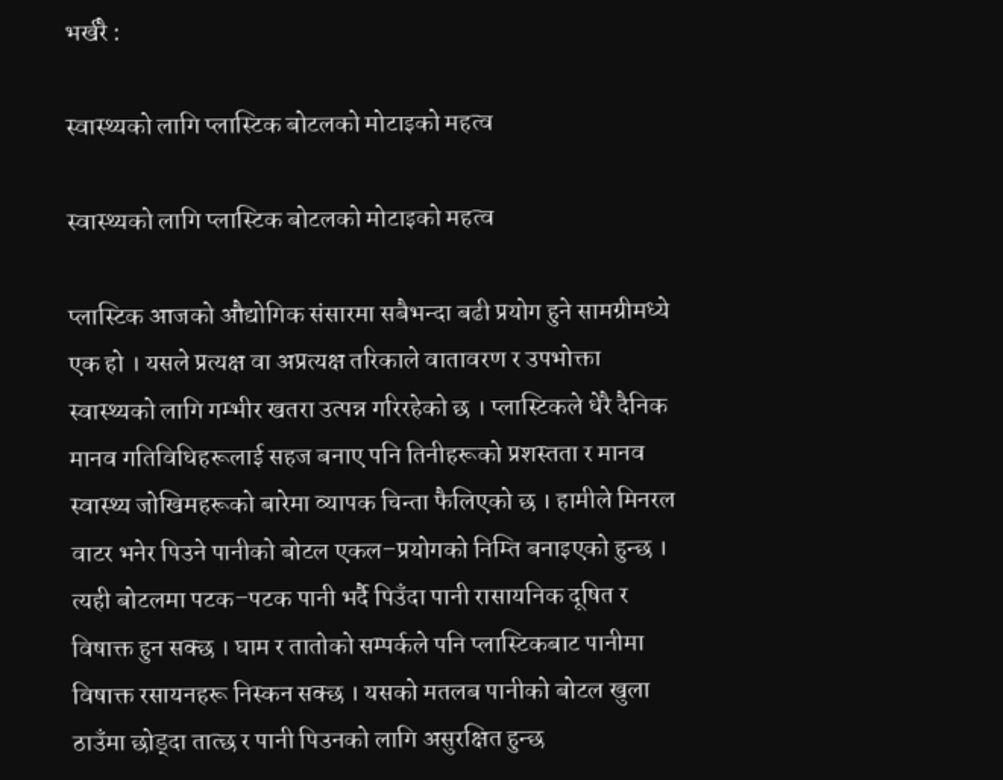भर्खरै :

स्वास्थ्यको लागि प्लास्टिक बोटलको मोटाइको महत्व

स्वास्थ्यको लागि प्लास्टिक बोटलको मोटाइको महत्व

प्लास्टिक आजको औद्योगिक संसारमा सबैभन्दा बढी प्रयोग हुने सामग्रीमध्ये एक हो । यसले प्रत्यक्ष वा अप्रत्यक्ष तरिकाले वातावरण र उपभोक्ता स्वास्थ्यको लागि गम्भीर खतरा उत्पन्न गरिरहेको छ । प्लास्टिकले धेरै दैनिक मानव गतिविधिहरूलाई सहज बनाए पनि तिनीहरूको प्रशस्तता र मानव स्वास्थ्य जोखिमहरूको बारेमा व्यापक चिन्ता फैलिएको छ । हामीले मिनरल वाटर भनेर पिउने पानीको बोटल एकल–प्रयोगको निम्ति बनाइएको हुन्छ । त्यही बोटलमा पटक–पटक पानी भर्दै पिउँदा पानी रासायनिक दूषित र विषाक्त हुन सक्छ । घाम र तातोको सम्पर्कले पनि प्लास्टिकबाट पानीमा विषाक्त रसायनहरू निस्कन सक्छ । यसको मतलब पानीको बोटल खुला ठाउँमा छोड्दा तात्छ र पानी पिउनको लागि असुरक्षित हुन्छ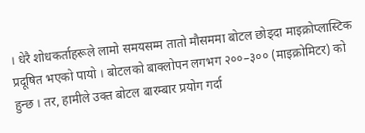। धेरै शोधकर्ताहरूले लामो समयसम्म तातो मौसममा बोटल छोड्दा माइक्रोप्लास्टिक प्रदूषित भएको पायो । बोटलको बाक्लोपन लगभग २००–३०० (माइक्रोमिटर) को हुन्छ । तर, हामीले उक्त बोटल बारम्बार प्रयोग गर्दा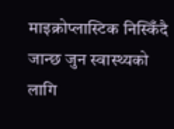माइक्रोप्लास्टिक निस्किँदै जान्छ जुन स्वास्थ्यको लागि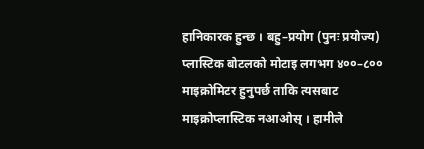हानिकारक हुन्छ । बहु–प्रयोग (पुनः प्रयोज्य) प्लास्टिक बोटलको मोटाइ लगभग ४००–८०० माइक्रोमिटर हुनुपर्छ ताकि त्यसबाट माइक्रोप्लास्टिक नआओस् । हामीले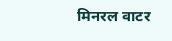मिनरल वाटर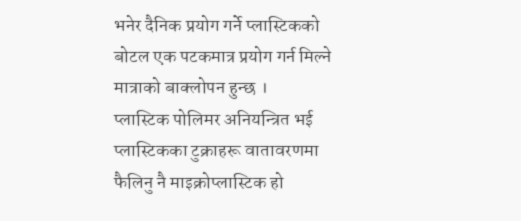भनेर दैनिक प्रयोग गर्ने प्लास्टिकको बोटल एक पटकमात्र प्रयोग गर्न मिल्ने मात्राको बाक्लोपन हुन्छ ।
प्लास्टिक पोलिमर अनियन्त्रित भई प्लास्टिकका टुक्राहरू वातावरणमा फैलिनु नै माइक्रोप्लास्टिक हो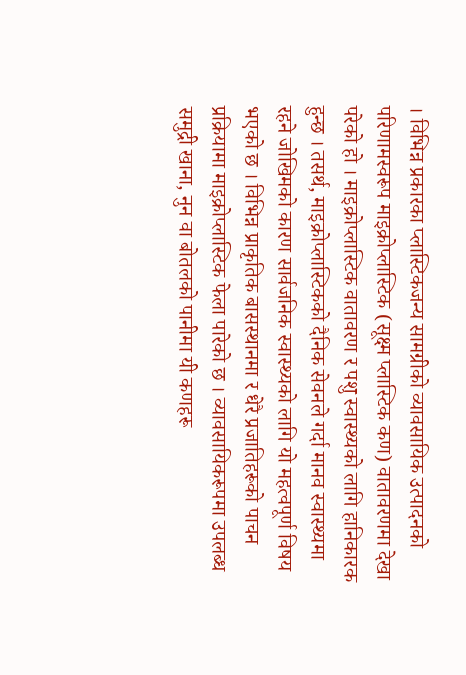। विभिन्न प्रकारका प्लास्टिकजन्य सामग्रीको व्यावसायिक उत्पादनको परिणामस्वरूप माइक्रोप्लास्टिक (सूक्ष्म प्लास्टिक कण) वातावरणमा देखा परेको हो । माइक्रोप्लास्टिक वातावरण र पशु स्वास्थ्यको लागि हानिकारक हुन्छ । तसर्थ, माइक्रोप्लास्टिकको दैनिक सेवनले गर्दा मानव स्वास्थ्यमा रहने जोखिमको कारण सार्वजनिक स्वास्थ्यको लागि यो महत्वपूर्ण विषय भएको छ । विभिन्न प्राकृतिक बासस्थानमा र धेरै प्रजातिहरूको पाचन प्रक्रियामा माइक्रोप्लास्टिक फेला पारेको छ । व्यावसायिकरूपमा उपलब्ध समुद्री खाना, नुन वा बोतलको पानीमा यी कणहरू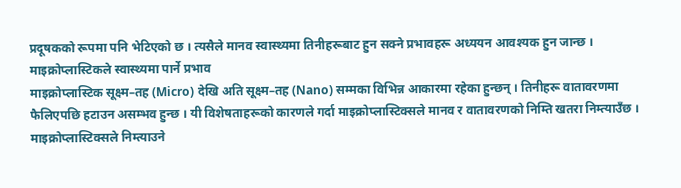प्रदूषकको रूपमा पनि भेटिएको छ । त्यसैले मानव स्वास्थ्यमा तिनीहरूबाट हुन सक्ने प्रभावहरू अध्ययन आवश्यक हुन जान्छ ।
माइक्रोप्लास्टिकले स्वास्थ्यमा पार्ने प्रभाव
माइक्रोप्लास्टिक सूक्ष्म–तह (Micro) देखि अति सूक्ष्म–तह (Nano) सम्मका विभिन्न आकारमा रहेका हुन्छन् । तिनीहरू वातावरणमा फैलिएपछि हटाउन असम्भव हुन्छ । यी विशेषताहरूको कारणले गर्दा माइक्रोप्लास्टिक्सले मानव र वातावरणको निम्ति खतरा निम्त्याउँछ । माइक्रोप्लास्टिक्सले निम्त्याउने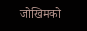जोखिमको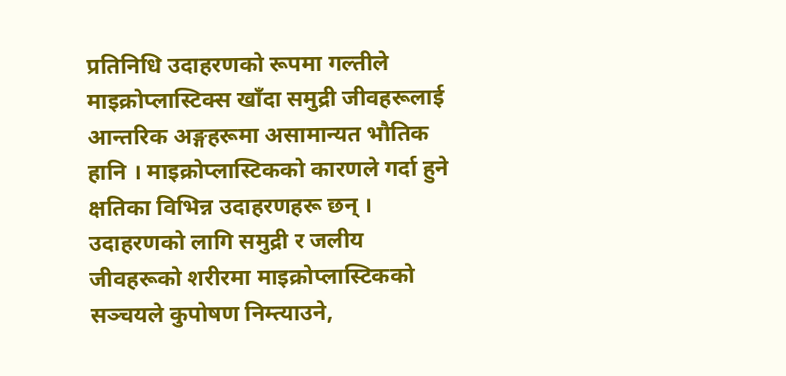प्रतिनिधि उदाहरणको रूपमा गल्तीले माइक्रोप्लास्टिक्स खाँदा समुद्री जीवहरूलाई आन्तरिक अङ्गहरूमा असामान्यत भौतिक हानि । माइक्रोप्लास्टिकको कारणले गर्दा हुने क्षतिका विभिन्न उदाहरणहरू छन् । उदाहरणको लागि समुद्री र जलीय जीवहरूको शरीरमा माइक्रोप्लास्टिकको सञ्चयले कुपोषण निम्त्याउने,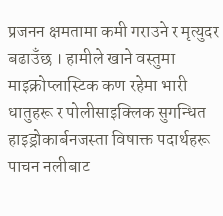प्रजनन क्षमतामा कमी गराउने र मृत्युदर बढाउँछ । हामीले खाने वस्तुमा माइक्रोप्लास्टिक कण रहेमा भारी धातुहरू र पोलीसाइक्लिक सुगन्धित हाइड्रोकार्बनजस्ता विषाक्त पदार्थहरू पाचन नलीबाट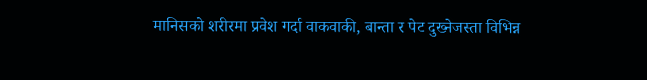मानिसको शरीरमा प्रवेश गर्दा वाकवाकी, बान्ता र पेट दुख्नेजस्ता विभिन्न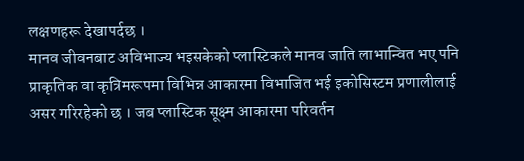लक्षणहरू देखापर्दछ ।
मानव जीवनबाट अविभाज्य भइसकेको प्लास्टिकले मानव जाति लाभान्वित भए पनि प्राकृतिक वा कृत्रिमरूपमा विभिन्न आकारमा विभाजित भई इकोसिस्टम प्रणालीलाई असर गरिरहेको छ । जब प्लास्टिक सूक्ष्म आकारमा परिवर्तन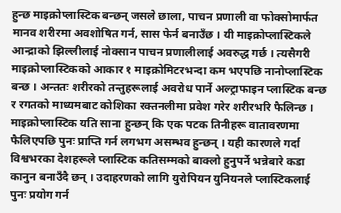हुन्छ माइक्रोप्लास्टिक बन्छन् जसले छाला, पाचन प्रणाली वा फोक्सोमार्फत मानव शरीरमा अवशोषित गर्न, सास फेर्न बनाउँछ । यी माइक्रोप्लास्टिकले आन्द्राको झिल्लीलाई नोक्सान पाचन प्रणालीलाई अवरुद्ध गर्छ । त्यसैगरी माइक्रोप्लास्टिकको आकार १ माइक्रोमिटरभन्दा कम भएपछि नानोप्लास्टिक बन्छ । अन्ततः शरीरको तन्तुहरूलाई अवरोध पार्ने अल्ट्राफाइन प्लास्टिक बन्छ र रगतको माध्यमबाट कोशिका रक्तनलीमा प्रवेश गरेर शरीरभरि फैलिन्छ ।
माइक्रोप्लास्टिक यति साना हुन्छन् कि एक पटक तिनीहरू वातावरणमा फैलिएपछि पुनः प्राप्ति गर्न लगभग असम्भव हुन्छन् । यही कारणले गर्दा विश्वभरका देशहरूले प्लास्टिक कतिसम्मको बाक्लो हुनुपर्ने भन्नेबारे कडा कानुन बनाउँदै छन् । उदाहरणको लागि युरोपियन युनियनले प्लास्टिकलाई पुनः प्रयोग गर्न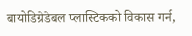बायोडिग्रेडेबल प्लास्टिकको विकास गर्न,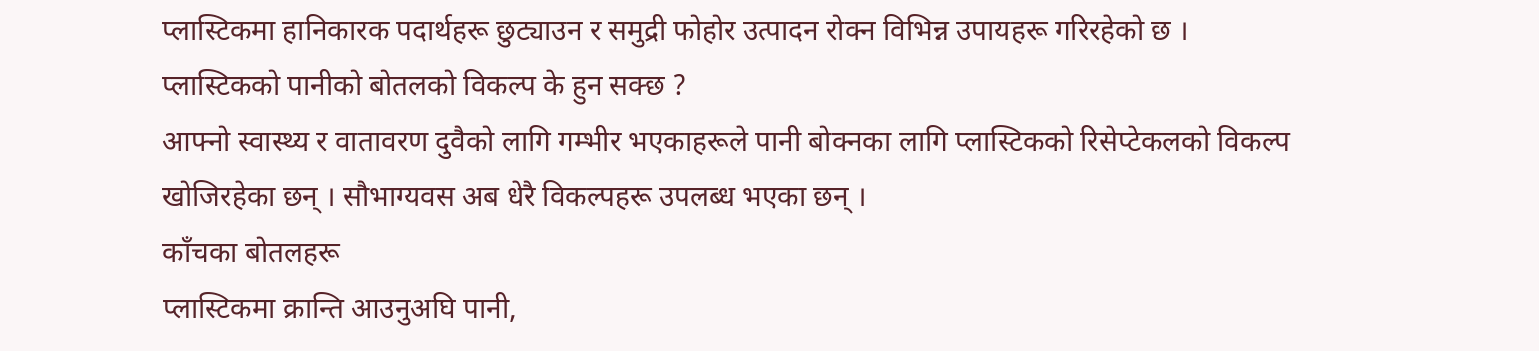प्लास्टिकमा हानिकारक पदार्थहरू छुट्याउन र समुद्री फोहोर उत्पादन रोक्न विभिन्न उपायहरू गरिरहेको छ ।
प्लास्टिकको पानीको बोतलको विकल्प के हुन सक्छ ?
आफ्नो स्वास्थ्य र वातावरण दुवैको लागि गम्भीर भएकाहरूले पानी बोक्नका लागि प्लास्टिकको रिसेप्टेकलको विकल्प खोजिरहेका छन् । सौभाग्यवस अब धेरै विकल्पहरू उपलब्ध भएका छन् ।
काँचका बोतलहरू
प्लास्टिकमा क्रान्ति आउनुअघि पानी,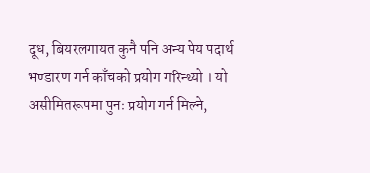दूध, बियरलगायत कुनै पनि अन्य पेय पदार्थ भण्डारण गर्न काँचको प्रयोग गरिन्थ्यो । यो असीमितरूपमा पुनः प्रयोग गर्न मिल्ने,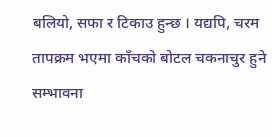बलियो, सफा र टिकाउ हुन्छ । यद्यपि, चरम तापक्रम भएमा काँचको बोटल चकनाचुर हुने सम्भावना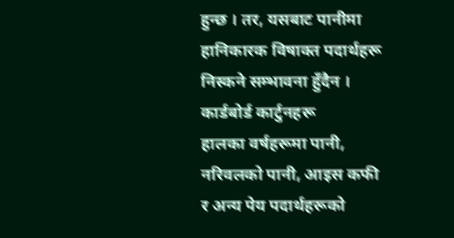हुन्छ । तर, यसबाट पानीमा हानिकारक विषाक्त पदार्थहरू निस्कने सम्भावना हुँदैन ।
कार्डबोर्ड कार्टुनहरू
हालका वर्षहरूमा पानी, नरिवलको पानी, आइस कफी र अन्य पेय पदार्थहरूको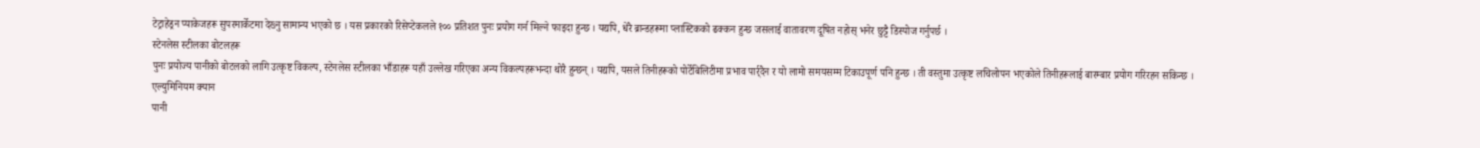टेट्राहेड्रन प्याकेजहरू सुपरमार्केटमा देख्नु सामान्य भएको छ । यस प्रकारको रिसेप्टेकलले १०० प्रतिशत पुनः प्रयोग गर्न मिल्ने फाइदा हुन्छ । यद्यपि, धेरै ब्रान्डहरूमा प्लास्टिकको ढक्कन हुन्छ जसलाई वातावरण दूषित नहोस् भनेर छुट्टै डिस्पोज गर्नुपर्छ ।
स्टेनलेस स्टीलका बोटलहरू
पुनः प्रयोज्य पानीको बोटलको लागि उत्कृष्ट विकल्प, स्टेनलेस स्टीलका भाँडाहरू यहाँ उल्लेख गरिएका अन्य विकल्पहरूभन्दा थोरै हुन्छन् । यद्यपि, यसले तिनीहरूको पोर्टेबिलिटीमा प्रभाव पार्र्दैन र यो लामो समयसम्म टिकाउपूर्ण पनि हुन्छ । ती वस्तुमा उत्कृष्ट लचिलोपन भएकोले तिनीहरूलाई बारम्बार प्रयोग गरिरहन सकिन्छ ।
एल्युमिनियम क्यान
पानी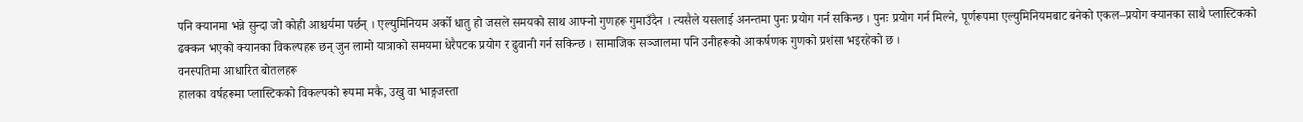पनि क्यानमा भन्ने सुन्दा जो कोही आश्चर्यमा पर्छन् । एल्युमिनियम अर्को धातु हो जसले समयको साथ आफ्नो गुणहरू गुमाउँदैन । त्यसैले यसलाई अनन्तमा पुनः प्रयोग गर्न सकिन्छ । पुनः प्रयोग गर्न मिल्ने, पूर्णरूपमा एल्युमिनियमबाट बनेको एकल–प्रयोग क्यानका साथै प्लास्टिकको ढक्कन भएको क्यानका विकल्पहरू छन् जुन लामो यात्राको समयमा धेरैपटक प्रयोग र ढुवानी गर्न सकिन्छ । सामाजिक सञ्जालमा पनि उनीहरूको आकर्षणक गुणको प्रशंसा भइरहेको छ ।
वनस्पतिमा आधारित बोतलहरू
हालका वर्षहरूमा प्लास्टिकको विकल्पको रूपमा मकै, उखु वा भाङ्गजस्ता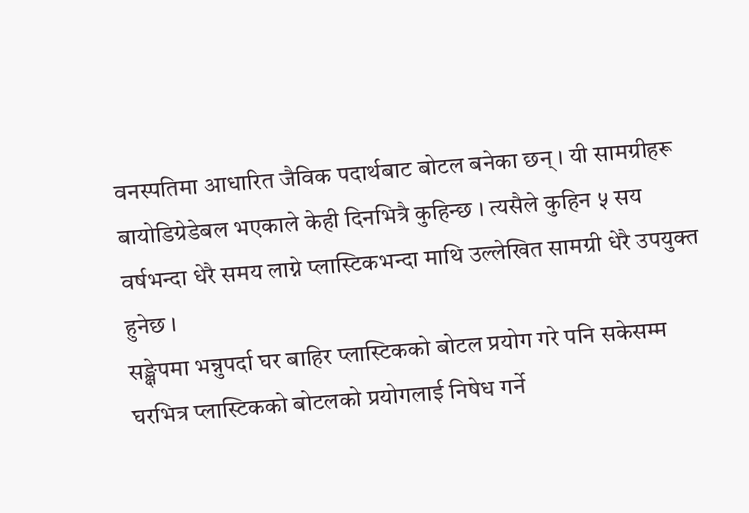वनस्पतिमा आधारित जैविक पदार्थबाट बोटल बनेका छन् । यी सामग्रीहरू बायोडिग्रेडेबल भएकाले केही दिनभित्रै कुहिन्छ । त्यसैले कुहिन ५ सय वर्षभन्दा धेरै समय लाग्ने प्लास्टिकभन्दा माथि उल्लेखित सामग्री धेरै उपयुक्त हुनेछ ।
सङ्क्षेपमा भन्नुपर्दा घर बाहिर प्लास्टिकको बोटल प्रयोग गरे पनि सकेसम्म घरभित्र प्लास्टिकको बोटलको प्रयोगलाई निषेध गर्ने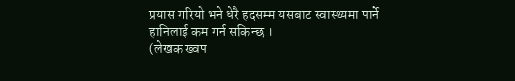प्रयास गरियो भने धेरै हदसम्म यसबाट स्वास्थ्यमा पार्ने हानिलाई कम गर्न सकिन्छ ।
(लेखक ख्वप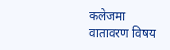कलेजमा वातावरण विषय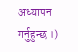अध्यापन गर्नुहुन्छ ।)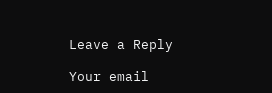Leave a Reply

Your email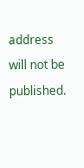address will not be published.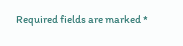Required fields are marked *